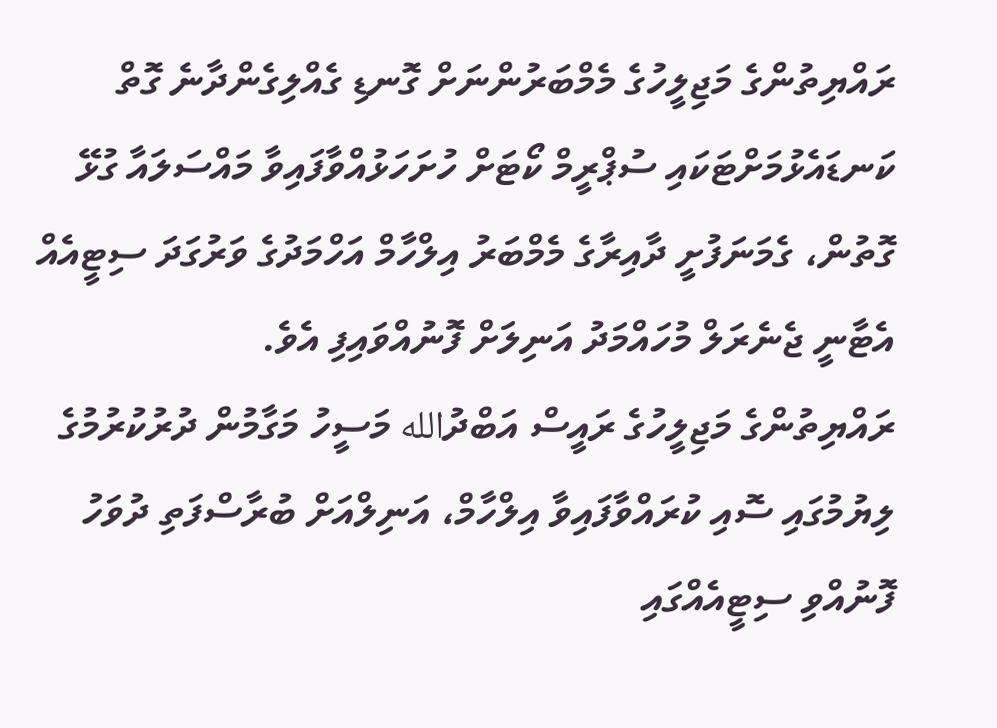ރައްޔިތުންގެ މަޖިލީހުގެ މެމްބަރުންނަށް ގޮނޑި ގެއްލިގެންދާނެ ގޮތް ކަނޑައެޅުމަށްޓަކައި ސުޕްރީމް ކޯޓަށް ހުށަހަޅުއްވާފައިވާ މައްސަލައާ ގުޅޭ ގޮތުން، ގެމަނަފުށީ ދާއިރާގެ މެމްބަރު އިލްހާމް އަހްމަދުގެ ވަރުގަދަ ސިޓީއެއް އެޓާނީ ޖެނެރަލް މުހައްމަދު އަނިލަށް ފޮނުއްވައިފި އެވެ.
ރައްޔިތުންގެ މަޖިލީހުގެ ރައީސް އަބްދުالله މަސީހު މަގާމުން ދުރުކުރުމުގެ ލިޔުމުގައި ސޮއި ކުރައްވާފައިވާ އިލްހާމް، އަނިލްއަށް ބުރާސްފަތި ދުވަހު ފޮނުއްވި ސިޓީއެއްގައި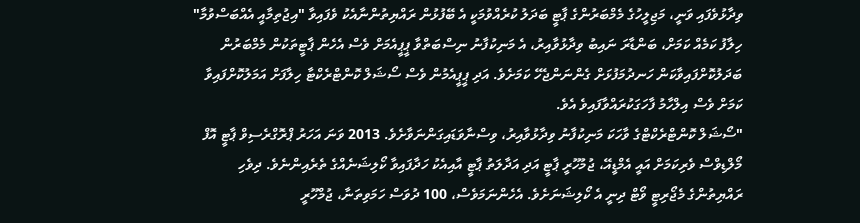ވިދާޅުވެފައި ވަނީ، މަޖިލީހުގެ މެމްބަރުންގެ ޕާޓީ ބަދަލު ކުރެއްވުމަކީ އެ ބޭފުޅުން ރައްޔިތުންނާއެކު ވެފައިވާ "އިޖުތިމާއީ އެއްބަސްވުމާ" ހިލާފު ކަމެއް ކަމަށް، ބަންޑާރަ ނައިބު ވިދާޅުވާއިރު، އެ މަނިކުފާނު ނިސްބަތްވާ ޕީޕީއެމަށް ވެސް އެހެން ޕާޓީތަކުން މެމްބަރުން ބަދަލުކޮށްފައިވާކަން ހަނދުމަފުޅަށް ގެންނަންޖެހޭ ކަމަށެވެ. އަދި ޕީޕީއެމުން ވެސް ސޯޝަލް ކޮންޓްރެކްޓާ ހިލާފަށް އަމަލުކޮށްފައިވާ ކަމަށް ވެސް އިލްހާމު ފާހަގަކުރައްވާފައިވެ އެވެ.
"ސޯޝަލް ކޮންޓްރެކްޓްގެ ވާހަކަ މަނިކުފާނު ވިދާޅުވާއިރު، ވިސްނާވަޑައިގަންނަވާށެވެ. 2013 ވަނަ އަހަރު ޕްރޮގްރެސިވް ޕާޓީ އޮފް މޯލްޑިވްސް ވެރިކަމަށް އައީ އެމްޑީއޭ، ޖުމުހޫރީ ޕާޓީ އަދި އަދާލަތު ޕާޓީ އާއިއެކު ހަދާފައިވާ ކޯލިޝަނެއްގެ ތެރެއިންނެވެ. ދިވެހި ރައްޔިތުންގެ މެޖޯރިޓީ ވޯޓް ދިނީ އެ ކޯލިޝަނަށެވެ. އެހެންނަމަވެސް، 100 ދުވަސް ހަމަވިތަނާ، ޖުމްހޫރީ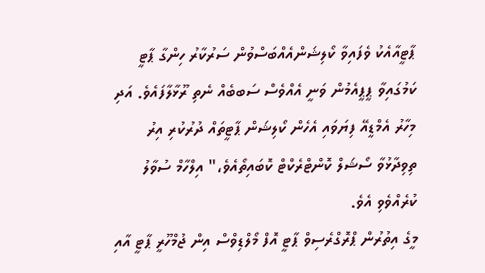ޕާޓީއާއެކު ވެފައިވާ ކޯލިޝަންއެއްބަސްވުން ސަރުކާރު ހިންގާ ޕާޓީ ކަމުގައިވާ ޕީޕީއެމުން ވަނީ އެއްވެސް ސަބބެއް ނެތި ރޫޅާލާފައެވެ. އަދި މިހާރު އެމްޑީއޭ ފިޔަވައި އެހެން ކޯލިޝަން ޕާޓީތައް ދުރުކުރި އިރު ތިވިދާޅުވާ ސޯޝަލް ކޮންޓްރެކްޓް ކޮބައިތޯއެވެ،" އިލްހާމް ސުވާލު ކުރެއްވެވި އެވެ.
މީގެ އިތުރުން ޕްރޮގްރެސިވް ޕާޓީ އޮފް މޯލްޑިވްސް އިން ޖުމްހޫރީ ޕާޓީ އާއި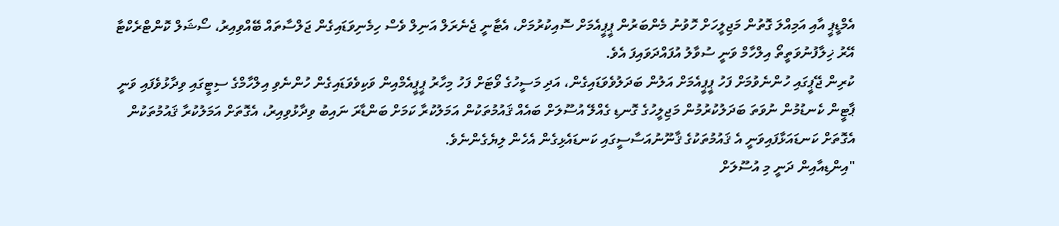އެމްޑީޕީ އާއި އަމިއްލަ ގޮތުން މަޖިލީހަށް ހޮވުނު މެންބަރުން ޕީޕީއެމަށް ސޮއިކުރުމަށް، އެޓާނީ ޖެނެރަލް އަނިލް ވެސް ހިމެނިވަޑައިގެން ޖަލްސާތައް ބޭއްވިއިރު، ސޯޝަލް ކޮންޓްރެކްޓާ އޭރު ޚިލާފުނުވަތީތޯ އިލްހާމް ވަނީ ސުވާލު އުފައްދަވައިފަ އެވެ.
ކުރިން ޖޭޕީގައި ހުންނެވުމަށް ފަހު ޕީޕީއެމަށް އަލުން ބަދަލުވެވަޑައިގެން، އަދި މަސީހުގެ ވޯޓަށް ފަހު މިހާރު ޕީޕީއެމްއިން ވަކިވެވަޑައިގެން ހުންނެވި އިލްހާމްގެ ސިޓީގައި ވިދާޅުވެފައި ވަނީ ޕާޓީން ކެނޑުމުން ނުވަތަ ބަދަލުކުރުމުން މަޖިލީހުގެ ގޮނޑި ގެއްލޭ އުސޫލަށް ބައެއް ޤައުމުތަކުން އަމަލުކުރާ ކަމަށް ބަންޑާރަ ނައިބު ވިދާޅުވިއިރު، އެގޮތަށް އަމަލުކުރާ ޤައުމުތަކުން އެގޮތަށް ކަނޑައަޅާފައިވަނީ އެ ޤައުމުތަކުގެ ޤާނޫނުއަސާސީގައި ކަނޑައެޅިގެން އެހެން ލިޔެގެންނެވެ.
"އިންޑިއާއިން ދަނީ މި އުސޫލަށް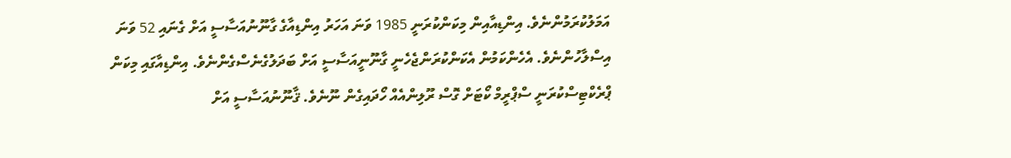އަމަލުކުރަމުންނެވެ. އިންޑިއާއިން މިކަންކުރަނީ 1985 ވަނަ އަހަރު އިންޑިއާގެ ގާނޫނުއަސާސީ އަށް ގެނައި 52 ވަނަ އިސްލާހުންނެވެ. އެހެންކަމުން އެކަންކުރަންޖެހެނީ ގާނޫނީއަސާސީ އަށް ބަދަލުގެނެސްގެންނެވެ. އިންޑިއާގައި މިކަން ޕްރެކްޓިސްކުރަނީ ސްޕްރީމް ކޯޓަށް ގޮސް ރޫލިންއެއް ހޯދައިގެން ނޫނެވެ. ޤާނޫނުއަސާސީ އަށް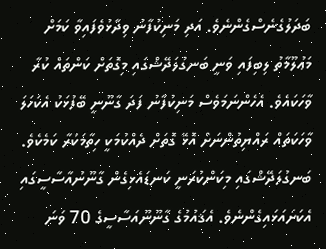ބަދަލުގެނެސްގެންނެވެ. އަދި މަނިކުފާނު ވިދާޅުވެފައިވާ ކަމަށް މަޢުލޫމާތު ލިބިފައި ވަނީ ބަނގުލަދޭޝްގައި މިގޮތަށް ކަންތައް ކުރާ ވާހަކައެވެ. އެހެންނަމަވެސް މަނިކުފާނު ފަދަ ގާނޫނީ ބޭފުޅަކު އެކަހަލަ ވާހަކަތައް ރައްޔިތުންނަށް އޮޅޭ ގޮތަށް ދެއްކުމަކީ ހިތާމަކުރާ ކަމެކެވެ. ބަނގުލަދޭޝްގައި މިކަންކުރަނީ ކަނޑައެޅިގެން ގާނޫނުއާސާސީގައި އެކަށައަޅައިގެންނެވެ. އެޤައުމުގެ ގާނޫނޫއަސާސީގެ 70 ވަނަ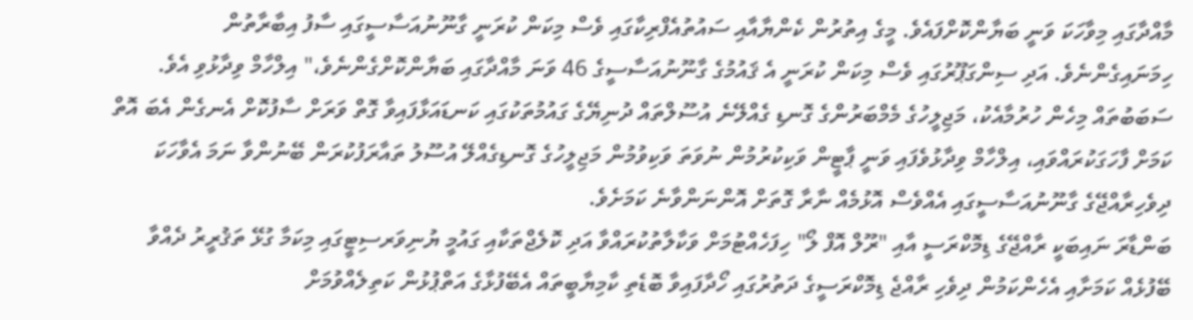މާއްދާގައި މިވާހަކަ ވަނީ ބަޔާންކޮށްފައެވެ. މީގެ އިތުރުން ކެންޔާއާއި ސައުތުއެފްރިކާގައި ވެސް މިކަން ކުރަނީ ގާނޫނުއަސާސީގައި ސާފު އިބާރާތުން ހިމަނައިގެންނެވެ. އަދި ސިންގަޕޫރުގައި ވެސް މިކަން ކުރަނީ އެ ޤައުމުގެ ގާނޫނުއަސާސީގެ 46 ވަނަ މާއްދާގައި ބަޔާންކޮށްގެންނެވެ،" އިލްހާމް ވިދާޅުވި އެވެ.
ސަބަބުތައް މިހެން ހުރުމާއެކު، މަޖިލީހުގެ މެމްބަރުންގެ ގޮނޑި ގެއްލޭނެ އުސޫލްތައް ދުނިޔޭގެ ގައުމުތަކުގައި ކަނޑައަޅާފައިވާ ގޮތް ވަރަށް ސާފުކޮށް އެނގެން އެބަ އޮތް ކަމަށް ފާހަގަކުރައްވައި، އިލްހާމް ވިދާޅުވެފައި ވަނީ ޕާޓީން ވަކިކުރުމުން ނުވަތަ ވަކިވުމުން މަޖިލީހުގެ ގޮނޑިގެއްލޭ އުސޫލު ތައާރަފުކުރަން ބޭނުންވާ ނަމަ އެވާހަކަ ދިވެހިރާއްޖޭގެ ގާނޫނުއަސާސީގައި އެއްވެސް އޮޅުމެއް ނާރާ ގޮތަށް އޮންނަންވާނެ ކަމަށެވެ.
ބަންޑާރަ ނައިބަކީ ރާއްޖޭގެ ޑިމޮކްރަސީ އާއި "ރޫލް އޮފް ލޯ" ހިފަހެއްޓުމަށް ވަކާލާތުކުރައްވާ އަދި ކޮލެޖްތަކާއި ގައުމީ ޔުނިވަރސިޓީގައި މިކަމާ ގުޅޭ ތަޤުރީރު ދެއްވާ ބޭފުޅެއް ކަމަށާއި އެހެންކަމުން ދިވެހި ރާއްޖެ ޑިމޮކްރަސީގެ ދަތުރުގައި ހޯދާފައިވާ ބޮޑެތި ކާމިޔާބީތައް އެބޭފުޅާގެ އަތްޕުޅުން ކަތިލެއްވުމަށް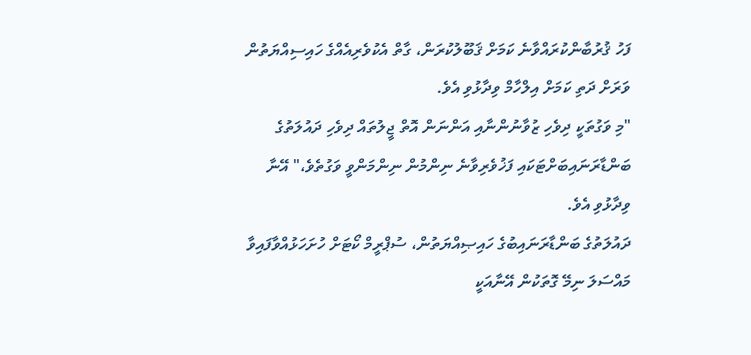ފަހު ޤުރުބާންކުރައްވާނެ ކަމަށް ޤަބޫލުކުރަން، ގާތް އެކުވެރިއެއްގެ ހައިސިއްޔަތުން ވަރަށް ދަތި ކަމަށް އިލްހާމް ވިދާޅުވި އެވެ.
"މި ވަގުތަކީ ދިވެހި ޒުވާނުންނާއި އަންނަން އޮތް ޖީލުތައް ދިވެހި ދައުލަތުގެ ބަންޑާރަނައިބަށްޓަކައި ފަޚުވެރިވާނެ ނިންމުން ނިންމަންވީ ވަގުތެވެ،" އޭނާ ވިދާޅުވި އެވެ.
ދައުލަތުގެ ބަންޑާރަނައިބުގެ ހައިޞިއްޔަތުން، ސުޕްރީމް ކޯޓަށް ހުށަހަޅުއްވާފައިވާ މައްސަލަ ނިމޭ ގޮތަކުން އޭނާއަކީ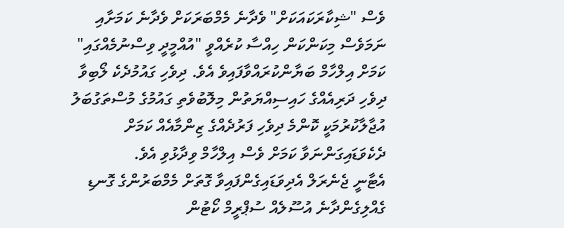ވެސް "ޝިކާރަކައަކަށް" ވެދާނެ މެމްބަރަކަށް ވެދާނެ ކަމަށާއި ނަމަވެސް މިކަންކަން ހިއްސާ ކުރެއްވީ "އުއްމީދީ ވިސްނުމެއްގައި" ކަމަށް އިލްހާމް ބަޔާންކުރައްވާފައިވެ އެވެ. ދިވެހި ގައުމުދެކެ ލޯބިވާ ދިވެހި ދަރިއެއްގެ ހައިސިއްޔަތުން މިލޮބުވެތި ގައުމުގެ މުސްތަގުބަލު އުޖާލާކުރުމަކީ ކޮންމެ ދިވެހި ފަރުދެއްގެ ޒިންމާއެއް ކަމަށް ދެކެވަޑައިގަންނަވާ ކަމަށް ވެސް އިލްހާމް ވިދާޅުވި އެވެ.
އެޓާނީ ޖެނެރަލް އެދިވަޑައިގެންފައިވާ ގޮތަށް މެމްބަރުންގެ ގޮނޑި ގެއްލިގެންދާނެ އުސޫލެއް ސުޕްރީމް ކޯޓުން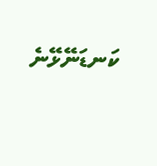ކަނޑަނޭޅޭނެ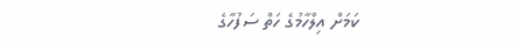ކަމަށް އިލްހާމުގެ ހަތް ސަފުހާގެ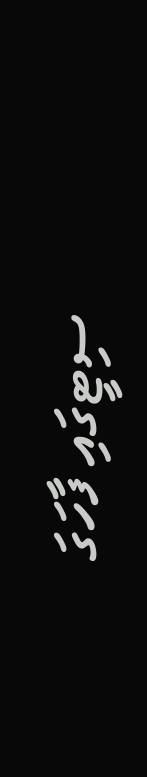ސިޓީގައި ފާހަގަ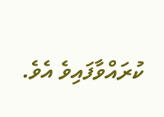ކުރައްވާފައިވެ އެވެ.